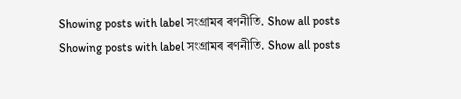Showing posts with label সংগ্রামৰ ৰণনীতি. Show all posts
Showing posts with label সংগ্রামৰ ৰণনীতি. Show all posts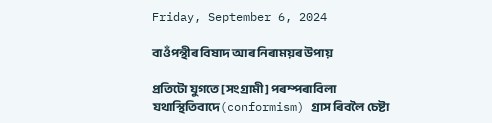Friday, September 6, 2024

বাওঁপন্থীৰ বিষাদ আৰ নিৰাময়ৰ উপায়

প্ৰতিটো যুগতে [সংগ্রামী] পৰম্পৰাবিলা যথাস্থিতিবাদে(conformism) গ্রাস ৰিবলৈ চেষ্টা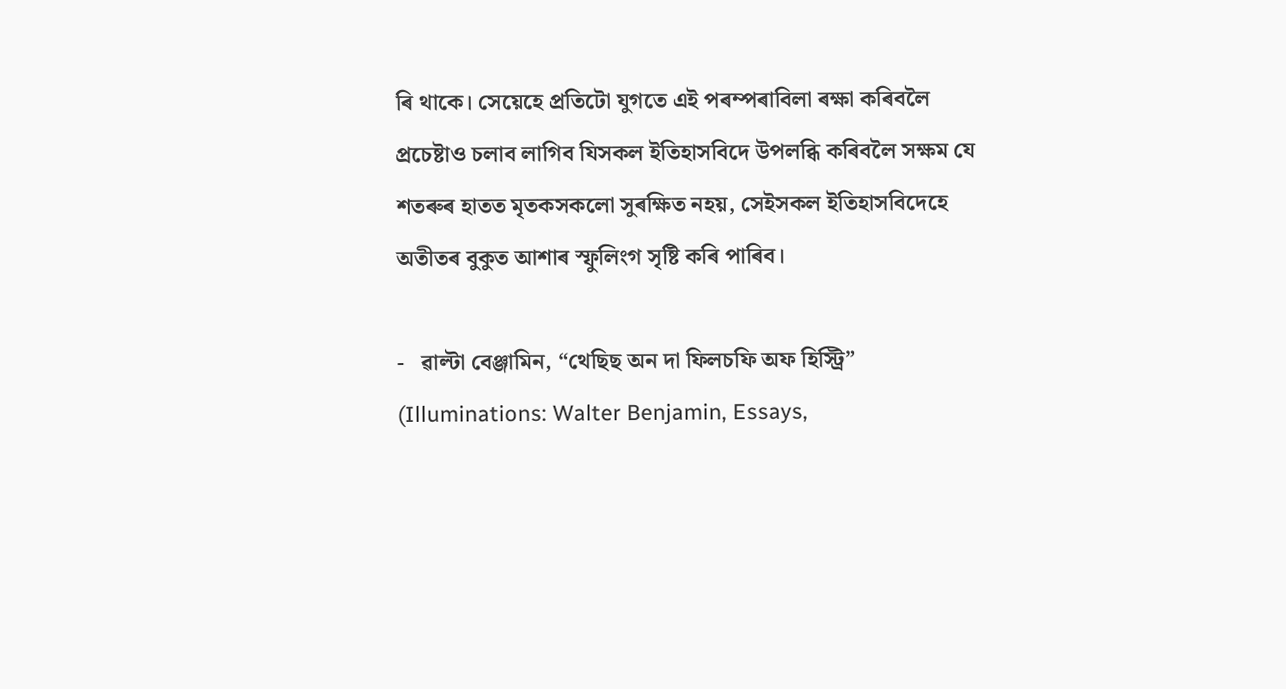ৰি থাকে। সেয়েহে প্রতিটো যুগতে এই পৰম্পৰাবিলা ৰক্ষা কৰিবলৈ প্রচেষ্টাও চলাব লাগিব যিসকল ইতিহাসবিদে উপলব্ধি কৰিবলৈ সক্ষম যে শতৰুৰ হাতত মৃতকসকলো সুৰক্ষিত নহয়, সেইসকল ইতিহাসবিদেহে অতীতৰ বুকুত আশাৰ স্ফুলিংগ সৃষ্টি কৰি পাৰিব।

-   ৱাল্টা বেঞ্জামিন, “থেছিছ অন দা ফিলচফি অফ হিস্ট্রি” (Illuminations: Walter Benjamin, Essays,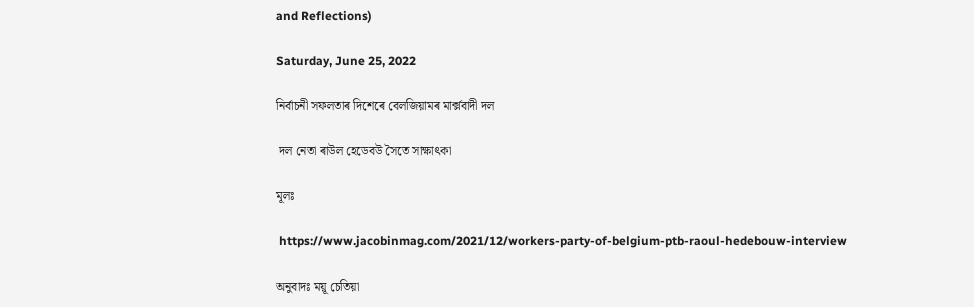and Reflections)

Saturday, June 25, 2022

নির্বাচনী সফলতাৰ দিশেৰে বেলজিয়ামৰ মার্ক্সবাদী দল

 দল নেতা ৰাউল হেডেবউ সৈতে সাক্ষাৎকা

মূলঃ

 https://www.jacobinmag.com/2021/12/workers-party-of-belgium-ptb-raoul-hedebouw-interview

অনুবাদঃ ময়ূ চেতিয়া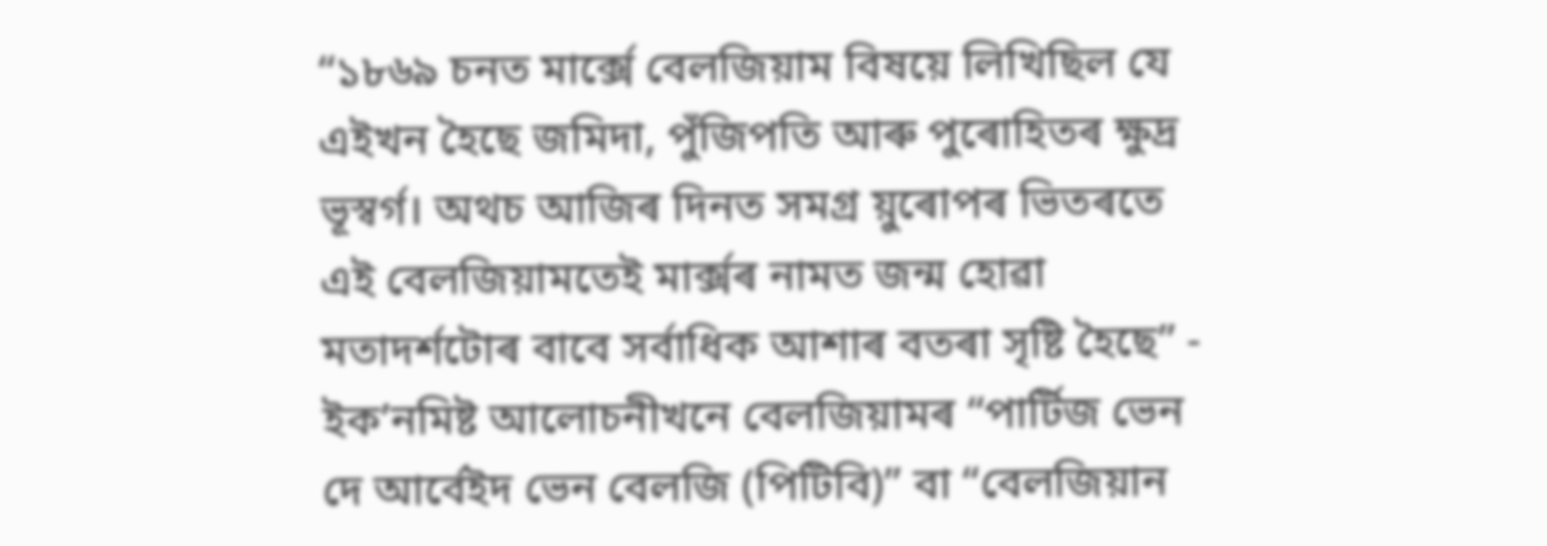“১৮৬৯ চনত মার্ক্সে বেলজিয়াম বিষয়ে লিখিছিল যে এইখন হৈছে জমিদা, পুঁজিপতি আৰু পুৰোহিতৰ ক্ষুদ্র ভূস্বর্গ। অথচ আজিৰ দিনত সমগ্র য়ুৰোপৰ ভিতৰতে এই বেলজিয়ামতেই মার্ক্সৰ নামত জন্ম হোৱা মতাদর্শটোৰ বাবে সর্বাধিক আশাৰ বতৰা সৃষ্টি হৈছে” - ইক’নমিষ্ট আলোচনীখনে বেলজিয়ামৰ “পার্টিজ ভেন দে আর্বেইদ ভেন বেলজি (পিটিবি)” বা “বেলজিয়ান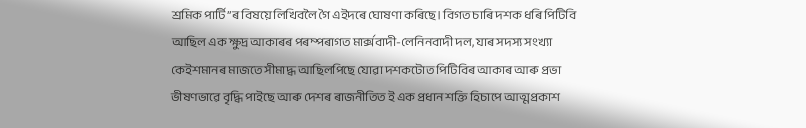শ্রমিক পার্টি”ৰ বিষয়ে লিখিবলৈ গৈ এইদৰে ঘোষণা কৰিছে। বিগত চাৰি দশক ধৰি পিটিবি আছিল এক ক্ষুদ্র আকাৰৰ পৰম্পৰাগত মার্ক্সবাদী-লেনিনবাদী দল, যাৰ সদস্য সংখ্যা কেইশমানৰ মাজতে সীমাদ্ধ আছিলপিছে যোৱা দশকটোত পিটিবিৰ আকাৰ আৰু প্রভা ভীষণভাৱে বৃদ্ধি পাইছে আৰু দেশৰ ৰাজনীতিত ই এক প্রধান শক্তি হিচাপে আত্মপ্রকাশ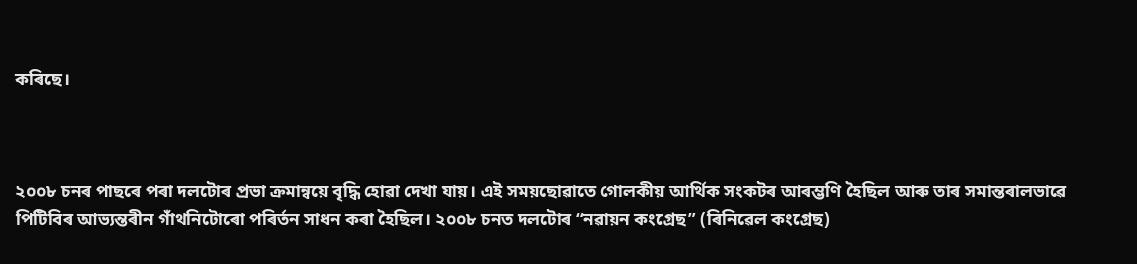কৰিছে।



২০০৮ চনৰ পাছৰে পৰা দলটোৰ প্রভা ক্রমান্বয়ে বৃদ্ধি হোৱা দেখা যায়। এই সময়ছোৱাতে গোলকীয় আর্থিক সংকটৰ আৰম্ভণি হৈছিল আৰু তাৰ সমান্তৰালভাৱে পিটিবিৰ আভ্যন্তৰীন গাঁথনিটোৰো পৰির্তন সাধন কৰা হৈছিল। ২০০৮ চনত দলটোৰ “নৱায়ন কংগ্রেছ” (ৰিনিৱেল কংগ্রেছ)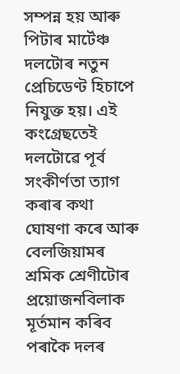সম্পন্ন হয় আৰু পিটাৰ মার্টেঞ্চ দলটোৰ নতুন প্রেচিডেণ্ট হিচাপে নিযুক্ত হয়। এই কংগ্রেছতেই দলটোৱে পূর্ব সংকীর্ণতা ত্যাগ কৰাৰ কথা ঘোষণা কৰে আৰু বেলজিয়ামৰ শ্রমিক শ্রেণীটোৰ প্রয়োজনবিলাক মূর্তমান কৰিব পৰাকৈ দলৰ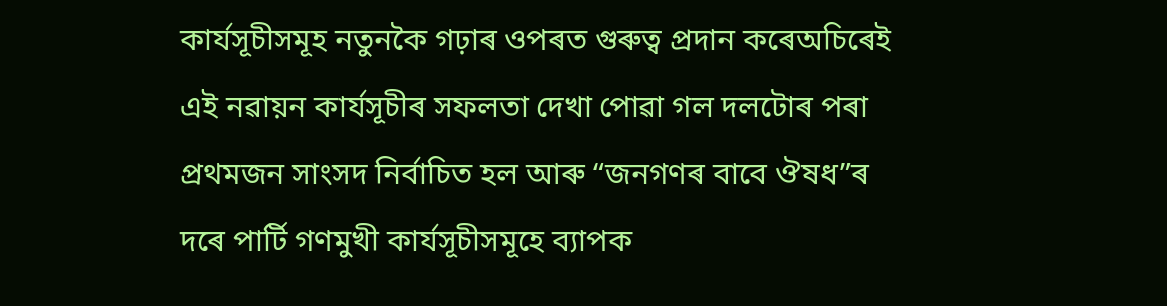কার্যসূচীসমূহ নতুনকৈ গঢ়াৰ ওপৰত গুৰুত্ব প্রদান কৰেঅচিৰেই এই নৱায়ন কার্যসূচীৰ সফলতা দেখা পোৱা গল দলটোৰ পৰা প্রথমজন সাংসদ নির্বাচিত হল আৰু “জনগণৰ বাবে ঔষধ”ৰ দৰে পার্টি গণমুখী কার্যসূচীসমূহে ব্যাপক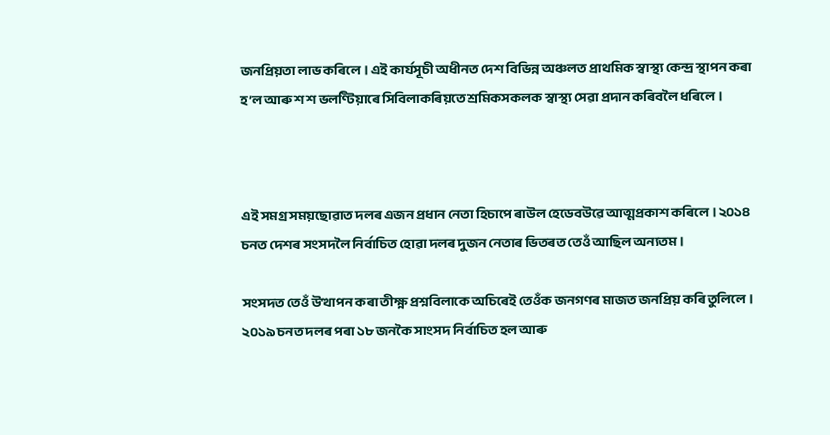জনপ্রিয়তা লাভ কৰিলে। এই কার্যসূচী অধীনত দেশ বিভিন্ন অঞ্চলত প্রাথমিক স্বাস্থ্য কেন্দ্র স্থাপন কৰা হ’ল আৰু শ শ ভলণ্টিয়াৰে সিবিলাকৰিয়তে শ্রমিকসকলক স্বাস্থ্য সেৱা প্রদান কৰিবলৈ ধৰিলে।



এই সমগ্র সময়ছোৱাত দলৰ এজন প্রধান নেতা হিচাপে ৰাউল হেডেবউৱে আত্মপ্রকাশ কৰিলে। ২০১৪ চনত দেশৰ সংসদলৈ নির্বাচিত হোৱা দলৰ দুজন নেতাৰ ভিতৰত তেওঁ আছিল অন্যতম।

সংসদত তেওঁ উত্থাপন কৰা তীক্ষ্ণ প্রশ্নবিলাকে অচিৰেই তেওঁক জনগণৰ মাজত জনপ্রিয় কৰি তুলিলে। ২০১৯ চনত দলৰ পৰা ১৮ জনকৈ সাংসদ নির্বাচিত হল আৰু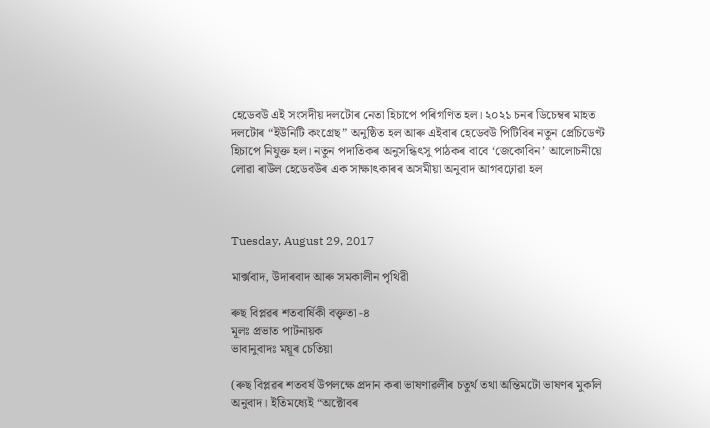হেডেবউ এই সংসদীয় দলটোৰ নেতা হিচাপে পৰিগণিত হল। ২০২১ চনৰ ডিচেম্বৰ মাহত দলটোৰ “ইউনিটি কংগ্রেছ” অনুষ্ঠিত হল আৰু এইবাৰ হেডেবউ পিটিবিৰ নতুন প্রেচিডেণ্ট হিচাপে নিযুক্ত হল। নতুন পদাতিকৰ অনুসন্ধিৎসু পাঠকৰ বাবে ‘জেকোবিন’ আলোচনীয়ে লোৱা ৰাউল হেডেবউৰ এক সাক্ষাৎকাৰৰ অসমীয়া অনুবাদ আগবঢ়োৱা হল



Tuesday, August 29, 2017

মার্ক্সবাদ, উদাৰবাদ আৰু সমকালীন পৃথিৱী

ৰুছ বিপ্লৱৰ শতবার্ষিকী বক্তৃতা -৪
মূলঃ প্রভাত পাটনায়ক
ভাবানুবাদঃ ময়ূৰ চেতিয়া

(ৰুছ বিপ্লৱৰ শতবর্ষ উপলক্ষে প্রদান কৰা ভাষণাৱলীৰ চতুর্থ তথা অন্তিমটো ভাষণৰ মুকলি অনুবাদ। ইতিমধ্যেই “অক্টোবৰ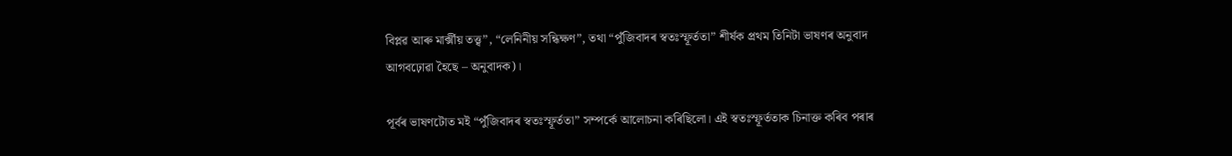বিপ্লৱ আৰু মার্ক্সীয় তত্ত্ব”, “লেনিনীয় সন্ধিক্ষণ”, তথা “পুঁজিবাদৰ স্বতঃস্ফূর্ততা” শীর্ষক প্রথম তিনিটা ভাষণৰ অনুবাদ আগবঢ়োৱা হৈছে – অনুবাদক)।

পূর্বৰ ভাষণটোত মই “পুঁজিবাদৰ স্বতঃস্ফূর্ততা” সম্পর্কে আলোচনা কৰিছিলো। এই স্বতঃস্ফূর্ততাক চিনাক্ত কৰিব পৰাৰ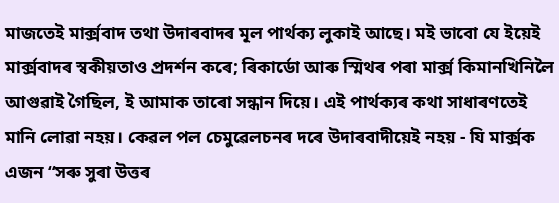মাজতেই মার্ক্সবাদ তথা উদাৰবাদৰ মূল পার্থক্য লুকাই আছে। মই ভাবো যে ইয়েই মার্ক্সবাদৰ স্বকীয়তাও প্রদর্শন কৰে; ৰিকার্ডো আৰু স্মিথৰ পৰা মার্ক্স কিমানখিনিলৈ আগুৱাই গৈছিল, ই আমাক তাৰো সন্ধান দিয়ে। এই পার্থক্যৰ কথা সাধাৰণতেই মানি লোৱা নহয়। কেৱল পল চেমুৱেলচনৰ দৰে উদাৰবাদীয়েই নহয় - যি মার্ক্সক এজন “সৰু সুৰা উত্তৰ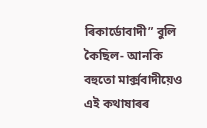ৰিকার্ডোবাদী” বুলি কৈছিল- আনকি বহুতো মার্ক্সবাদীয়েও এই কথাষাৰৰ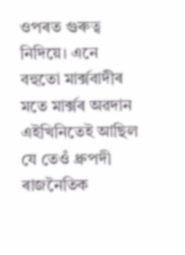ওপৰত গুৰুত্ব নিদিয়ে। এনে বহুতো মার্ক্সবাদীৰ মতে মার্ক্সৰ অৱদান এইখিনিতেই আছিল যে তেওঁ ধ্রুপদী ৰাজনৈতিক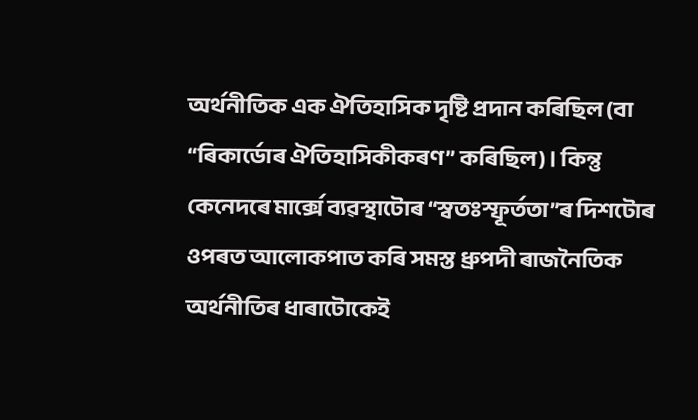অর্থনীতিক এক ঐতিহাসিক দৃষ্টি প্রদান কৰিছিল (বা “ৰিকার্ডোৰ ঐতিহাসিকীকৰণ” কৰিছিল)। কিন্তু কেনেদৰে মার্ক্সে ব্যৱস্থাটোৰ “স্বতঃস্ফূর্ততা”ৰ দিশটোৰ ওপৰত আলোকপাত কৰি সমস্ত ধ্রুপদী ৰাজনৈতিক অর্থনীতিৰ ধাৰাটোকেই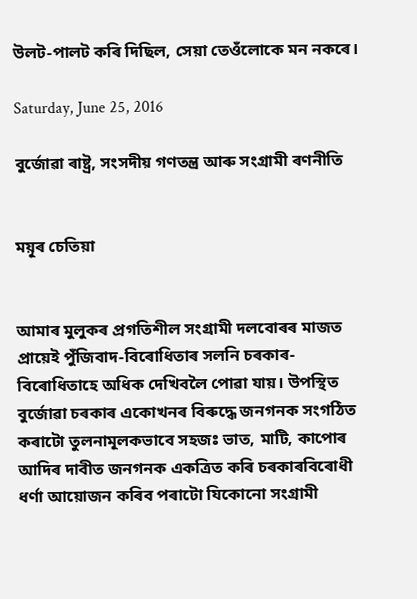উলট-পালট কৰি দিছিল, সেয়া তেওঁলোকে মন নকৰে।

Saturday, June 25, 2016

বুর্জোৱা ৰাষ্ট্র, সংসদীয় গণতন্ত্র আৰু সংগ্রামী ৰণনীতি


ময়ূৰ চেতিয়া


আমাৰ মুলুকৰ প্রগতিশীল সংগ্রামী দলবোৰৰ মাজত প্রায়েই পুঁজিবাদ-বিৰোধিতাৰ সলনি চৰকাৰ-বিৰোধিতাহে অধিক দেখিবলৈ পোৱা যায়। উপস্থিত বুর্জোৱা চৰকাৰ একোখনৰ বিৰুদ্ধে জনগনক সংগঠিত কৰাটো তুলনামূলকভাবে সহজঃ ভাত, মাটি, কাপোৰ আদিৰ দাবীত জনগনক একত্রিত কৰি চৰকাৰবিৰোধী ধর্ণা আয়োজন কৰিব পৰাটো যিকোনো সংগ্রামী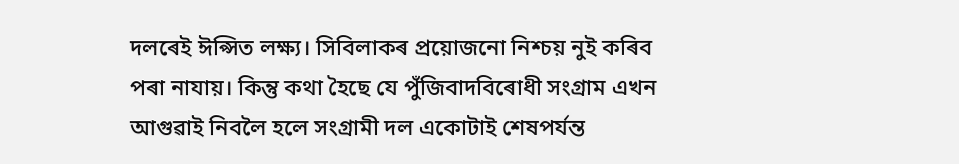দলৰেই ঈপ্সিত লক্ষ্য। সিবিলাকৰ প্রয়োজনো নিশ্চয় নুই কৰিব পৰা নাযায়। কিন্তু কথা হৈছে যে পুঁজিবাদবিৰোধী সংগ্রাম এখন আগুৱাই নিবলৈ হলে সংগ্রামী দল একোটাই শেষপর্যন্ত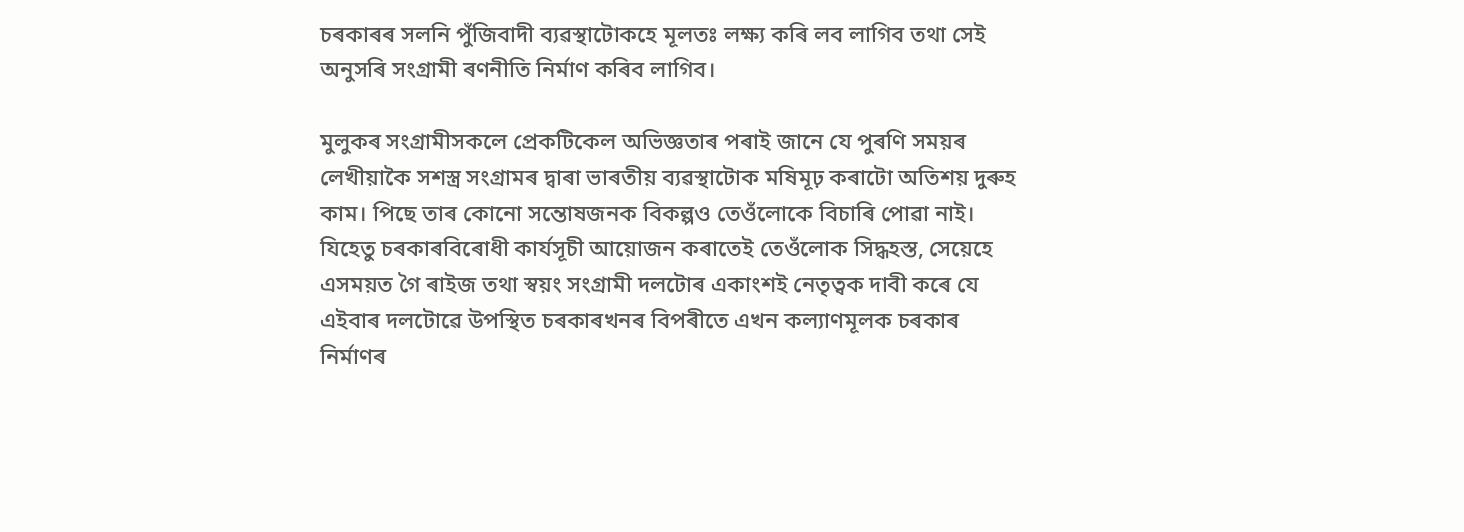চৰকাৰৰ সলনি পুঁজিবাদী ব্যৱস্থাটোকহে মূলতঃ লক্ষ্য কৰি লব লাগিব তথা সেই অনুসৰি সংগ্রামী ৰণনীতি নির্মাণ কৰিব লাগিব।

মুলুকৰ সংগ্রামীসকলে প্রেকটিকেল অভিজ্ঞতাৰ পৰাই জানে যে পুৰণি সময়ৰ লেখীয়াকৈ সশস্ত্র সংগ্রামৰ দ্বাৰা ভাৰতীয় ব্যৱস্থাটোক মষিমূঢ় কৰাটো অতিশয় দুৰুহ কাম। পিছে তাৰ কোনো সন্তোষজনক বিকল্পও তেওঁলোকে বিচাৰি পোৱা নাই। যিহেতু চৰকাৰবিৰোধী কার্যসূচী আয়োজন কৰাতেই তেওঁলোক সিদ্ধহস্ত, সেয়েহে এসময়ত গৈ ৰাইজ তথা স্বয়ং সংগ্রামী দলটোৰ একাংশই নেতৃত্বক দাবী কৰে যে এইবাৰ দলটোৱে উপস্থিত চৰকাৰখনৰ বিপৰীতে এখন কল্যাণমূলক চৰকাৰ নির্মাণৰ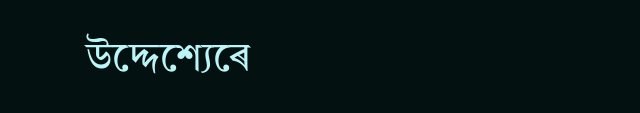উদ্দেশ্যেৰে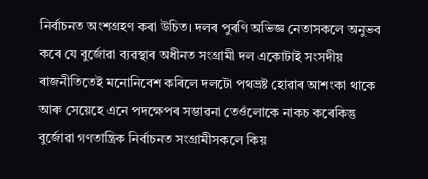নির্বাচনত অংশগ্রহণ কৰা উচিত। দলৰ পুৰণি অভিজ্ঞ নেতাসকলে অনুভব কৰে যে বুর্জোৱা ব্যৱস্থাৰ অধীনত সংগ্রামী দল একোটাই সংসদীয় ৰাজনীতিতেই মনোনিবেশ কৰিলে দলটো পথভ্রষ্ট হোৱাৰ আশংকা থাকে আৰু সেয়েহে এনে পদক্ষেপৰ সম্ভাৱনা তেওঁলোকে নাকচ কৰেকিন্তু  বুর্জোৱা গণতান্ত্রিক নির্বাচনত সংগ্রামীসকলে কিয়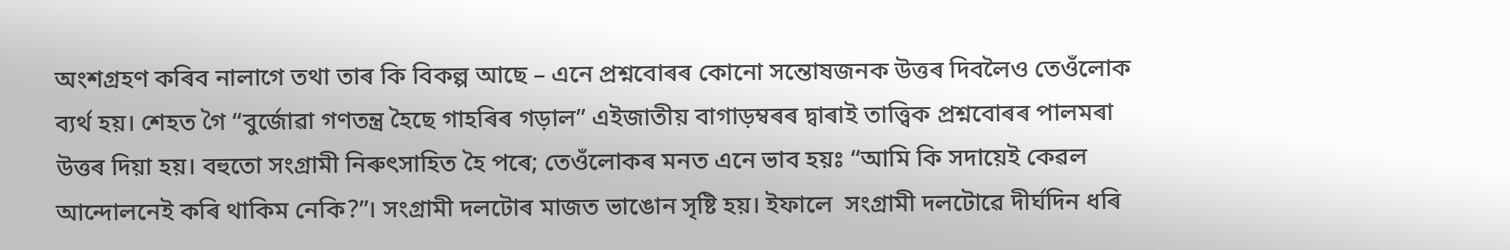অংশগ্রহণ কৰিব নালাগে তথা তাৰ কি বিকল্প আছে – এনে প্রশ্নবোৰৰ কোনো সন্তোষজনক উত্তৰ দিবলৈও তেওঁলোক ব্যর্থ হয়। শেহত গৈ “বুর্জোৱা গণতন্ত্র হৈছে গাহৰিৰ গড়াল” এইজাতীয় বাগাড়ম্বৰৰ দ্বাৰাই তাত্ত্বিক প্রশ্নবোৰৰ পালমৰা উত্তৰ দিয়া হয়। বহুতো সংগ্রামী নিৰুৎসাহিত হৈ পৰে; তেওঁলোকৰ মনত এনে ভাব হয়ঃ “আমি কি সদায়েই কেৱল আন্দোলনেই কৰি থাকিম নেকি?”। সংগ্রামী দলটোৰ মাজত ভাঙোন সৃষ্টি হয়। ইফালে  সংগ্রামী দলটোৱে দীর্ঘদিন ধৰি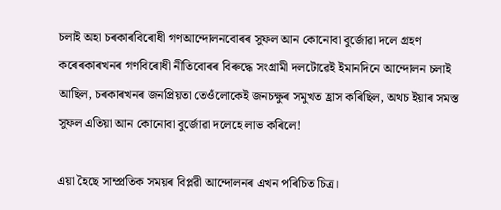চলাই অহা চৰকাৰবিৰোধী গণআন্দোলনবোৰৰ সুফল আন কোনোবা বুর্জোৱা দলে গ্রহণ কৰেৰকাৰখনৰ গণবিৰোধী নীতিবোৰৰ বিৰুদ্ধে সংগ্রামী দলটোৱেই ইমানদিনে আন্দোলন চলাই আছিল, চৰকাৰখনৰ জনপ্রিয়তা তেওঁলোকেই জনচক্ষুৰ সমুখত হ্রাস কৰিছিল, অথচ ইয়াৰ সমস্ত সুফল এতিয়া আন কোনোবা বুর্জোৱা দলেহে লাভ কৰিলে!

এয়া হৈছে সাম্প্রতিক সময়ৰ বিপ্লৱী আন্দোলনৰ এখন পৰিচিত চিত্র।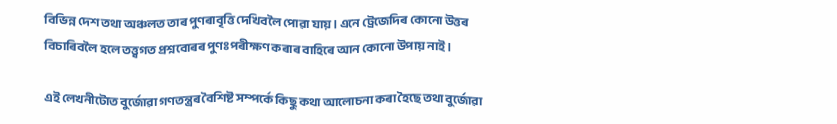বিভিন্ন দেশ তথা অঞ্চলত তাৰ পুণৰাবৃত্তি দেখিবলৈ পোৱা যায়। এনে ট্রেজেদিৰ কোনো উত্তৰ বিচাৰিবলৈ হলে তত্ত্বগত প্রশ্নবোৰৰ পুণঃপৰীক্ষণ কৰাৰ বাহিৰে আন কোনো উপায় নাই।

এই লেখনীটোত বুর্জোৱা গণতন্ত্রৰ বৈশিষ্ট সম্পর্কে কিছু কথা আলোচনা কৰা হৈছে তথা বুর্জোৱা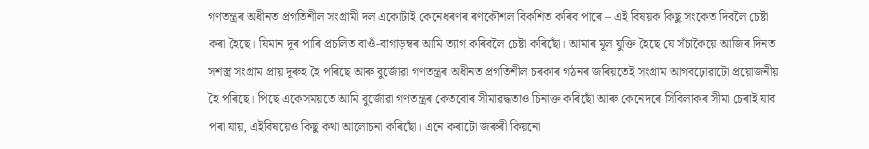গণতন্ত্রৰ অধীনত প্রগতিশীল সংগ্রামী দল একোটাই কেনেধৰণৰ ৰণকৌশল বিকশিত কৰিব পাৰে – এই বিষয়ক কিছু সংকেত দিবলৈ চেষ্টা কৰা হৈছে। যিমান দূৰ পাৰি প্রচলিত বাওঁ-বাগাড়ম্বৰ আমি ত্যাগ কৰিবলৈ চেষ্টা কৰিছোঁ। আমাৰ মূল যুক্তি হৈছে যে সঁচাকৈয়ে আজিৰ দিনত সশস্ত্র সংগ্রাম প্রায় দূৰুহ হৈ পৰিছে আৰু বুর্জোৱা গণতন্ত্রৰ অধীনত প্রগতিশীল চৰকাৰ গঠনৰ জৰিয়তেই সংগ্রাম আগবঢ়োৱাটো প্রয়োজনীয় হৈ পৰিছে। পিছে একেসময়তে আমি বুর্জোৱা গণতন্ত্রৰ কেতবোৰ সীমাৱদ্ধতাও চিনাক্ত কৰিছোঁ আৰু কেনেদৰে সিবিলাকৰ সীমা চেৰাই যাব পৰা যায়, এইবিষয়েও কিছু কথা আলোচনা কৰিছোঁ। এনে কৰাটো জৰুৰী কিয়নো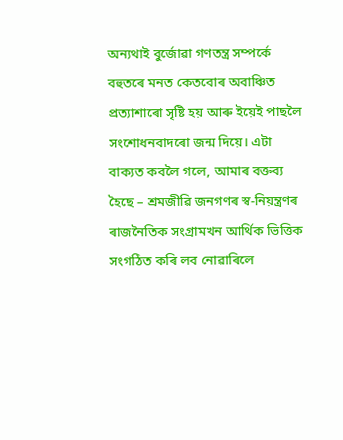অন্যথাই বুর্জোৱা গণতন্ত্র সম্পর্কে বহুতৰে মনত কেতবোৰ অবাঞ্চিত প্রত্যাশাৰো সৃষ্টি হয় আৰু ইয়েই পাছলৈ সংশোধনবাদৰো জন্ম দিয়ে। এটা বাক্যত কবলৈ গলে, আমাৰ বক্তব্য হৈছে – শ্রমজীৱি জনগণৰ স্ব-নিয়ন্ত্রণৰ ৰাজনৈতিক সংগ্রামখন আর্থিক ভিত্তিক সংগঠিত কৰি লব নোৱাৰিলে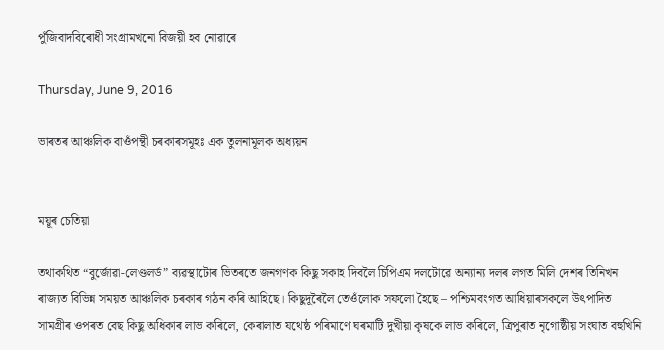পুঁজিবাদবিৰোধী সংগ্রামখনো বিজয়ী হব নোৱাৰে

Thursday, June 9, 2016

ভাৰতৰ আঞ্চলিক বাওঁপন্থী চৰকাৰসমূহঃ এক তুলনামূলক অধ্যয়ন


ময়ূৰ চেতিয়া

তথাকথিত “বুর্জোৱা-লেণ্ডলর্ড” ব্যৱস্থাটোৰ ভিতৰতে জনগণক কিছু সকাহ দিবলৈ চিপিএম দলটোৱে অন্যান্য দলৰ লগত মিলি দেশৰ তিনিখন ৰাজ্যত বিভিন্ন সময়ত আঞ্চলিক চৰকাৰ গঠন কৰি আহিছে। কিছুদূৰৈলৈ তেওঁলোক সফলো হৈছে – পশ্চিমবংগত আধিয়াৰসকলে উৎপাদিত সামগ্রীৰ ওপৰত বেছ কিছু অধিকাৰ লাভ কৰিলে, কেৰালাত যথেষ্ঠ পৰিমাণে ঘৰমাটি দুখীয়া কৃষকে লাভ কৰিলে, ত্রিপুৰাত নৃগোষ্ঠীয় সংঘাত বহুখিনি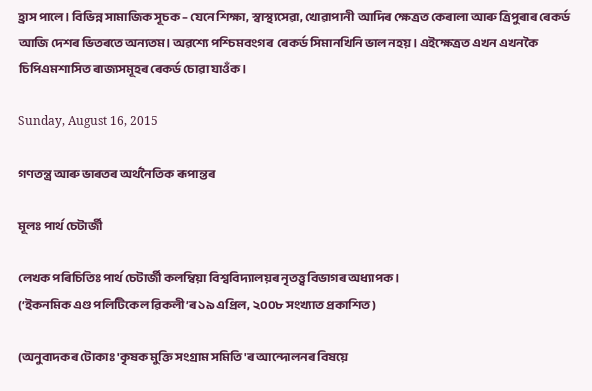হ্রাস পালে। বিভিন্ন সামাজিক সূচক – যেনে শিক্ষা, স্বাস্থ্যসেৱা, খোৱাপানী  আদিৰ ক্ষেত্রত কেৰালা আৰু ত্রিপুৰাৰ ৰেকর্ড আজি দেশৰ ভিতৰতে অন্যতম। অৱশ্যে পশ্চিমবংগৰ  ৰেকর্ড সিমানখিনি ভাল নহয়। এইক্ষেত্রত এখন এখনকৈ চিপিএমশাসিত ৰাজ্যসমূহৰ ৰেকর্ড চোৱা যাওঁক।

Sunday, August 16, 2015

গণতন্ত্র আৰু ভাৰতৰ অর্থনৈতিক ৰূপান্তৰ

মূলঃ পার্থ চেটার্জী

লেখক পৰিচিতিঃ পার্থ চেটার্জী কলম্বিয়া বিশ্ববিদ্যালয়ৰ নৃতত্ত্ব বিভাগৰ অধ্যাপক।
(‘ইকনমিক এণ্ড পলিটিকেল ৱিকলী’ৰ ১৯ এপ্রিল, ২০০৮ সংখ্যাত প্রকাশিত)

(অনুবাদকৰ টোকাঃ 'কৃষক মুক্তি সংগ্রাম সমিতি'ৰ আন্দোলনৰ বিষয়ে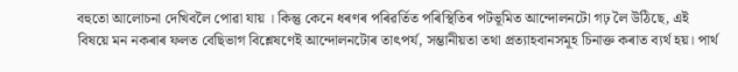বহুতো আলোচনা দেখিবলৈ পোৱা যায় । কিন্তু কেনে ধৰণৰ পৰিৱর্তিত পৰিস্থিতিৰ পটভূমিত আন্দোলনটো গঢ় লৈ উঠিছে, এই বিষয়ে মন নকৰাৰ ফলত বেছিভাগ বিশ্লেষণেই আন্দোলনটোৰ তাৎপর্য, সম্ভানীয়তা তথা প্রত্যাহবানসমূহ চিনাক্ত কৰাত ব্যর্থ হয়। পার্থ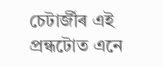চেটার্জীৰ এই প্রন্ধটোত এনে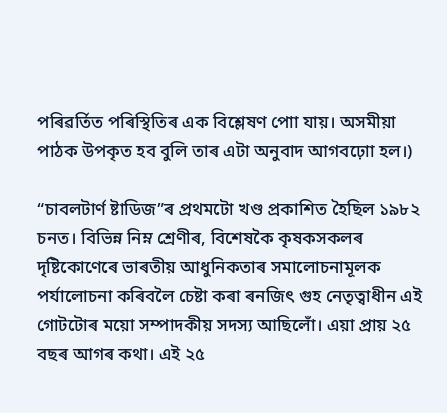পৰিৱর্তিত পৰিস্থিতিৰ এক বিশ্লেষণ পোা যায়। অসমীয়া পাঠক উপকৃত হব বুলি তাৰ এটা অনুবাদ আগবঢ়োা হল।)

“চাবলটার্ণ ষ্টাডিজ”ৰ প্রথমটো খণ্ড প্রকাশিত হৈছিল ১৯৮২ চনত। বিভিন্ন নিম্ন শ্রেণীৰ, বিশেষকৈ কৃষকসকলৰ দৃষ্টিকোণেৰে ভাৰতীয় আধুনিকতাৰ সমালোচনামূলক পর্যালোচনা কৰিবলৈ চেষ্টা কৰা ৰনজিৎ গুহ নেতৃত্বাধীন এই গোটটোৰ ময়ো সম্পাদকীয় সদস্য আছিলোঁ। এয়া প্রায় ২৫ বছৰ আগৰ কথা। এই ২৫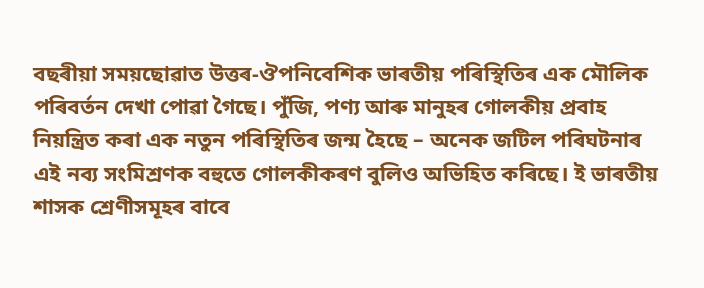বছৰীয়া সময়ছোৱাত উত্তৰ-ঔপনিবেশিক ভাৰতীয় পৰিস্থিতিৰ এক মৌলিক পৰিবর্তন দেখা পোৱা গৈছে। পুঁজি, পণ্য আৰু মানুহৰ গোলকীয় প্রবাহ নিয়ন্ত্রিত কৰা এক নতুন পৰিস্থিতিৰ জন্ম হৈছে – অনেক জটিল পৰিঘটনাৰ এই নব্য সংমিশ্রণক বহুতে গোলকীকৰণ বুলিও অভিহিত কৰিছে। ই ভাৰতীয় শাসক শ্রেণীসমূহৰ বাবে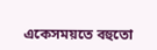একেসময়তে বহুতো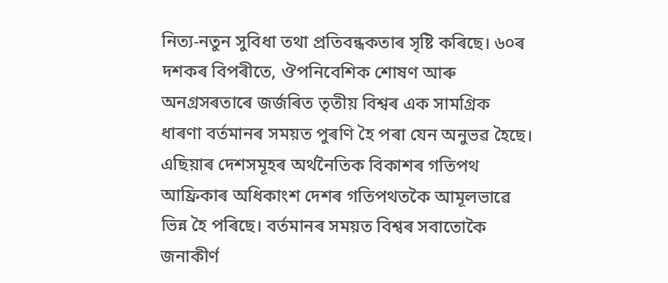নিত্য-নতুন সুবিধা তথা প্রতিবন্ধকতাৰ সৃষ্টি কৰিছে। ৬০ৰ দশকৰ বিপৰীতে, ঔপনিবেশিক শোষণ আৰু অনগ্রসৰতাৰে জর্জৰিত তৃতীয় বিশ্বৰ এক সামগ্রিক ধাৰণা বর্তমানৰ সময়ত পুৰণি হৈ পৰা যেন অনুভৱ হৈছে। এছিয়াৰ দেশসমূহৰ অর্থনৈতিক বিকাশৰ গতিপথ আফ্রিকাৰ অধিকাংশ দেশৰ গতিপথতকৈ আমূলভাৱে ভিন্ন হৈ পৰিছে। বর্তমানৰ সময়ত বিশ্বৰ সবাতোকৈ জনাকীর্ণ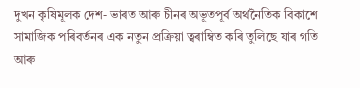দুখন কৃষিমূলক দেশ- ভাৰত আৰু চীনৰ অভূতপূর্ব অর্থনৈতিক বিকাশে সামাজিক পৰিবর্তনৰ এক নতুন প্রক্রিয়া ত্বৰাম্বিত কৰি তুলিছে যাৰ গতি আৰু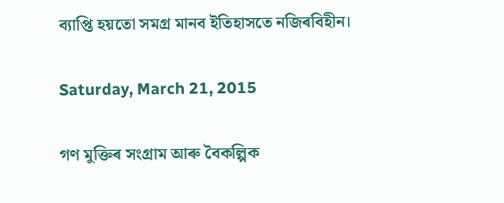ব্যাপ্তি হয়তো সমগ্র মানব ইতিহাসতে নজিৰবিহীন।

Saturday, March 21, 2015

গণ মুক্তিৰ সংগ্রাম আৰু বৈকল্পিক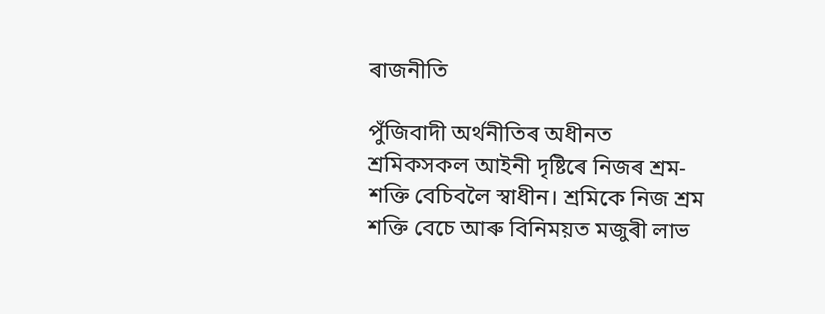ৰাজনীতি

পুঁজিবাদী অর্থনীতিৰ অধীনত শ্রমিকসকল আইনী দৃষ্টিৰে নিজৰ শ্রম-শক্তি বেচিবলৈ স্বাধীন। শ্রমিকে নিজ শ্রম শক্তি বেচে আৰু বিনিময়ত মজুৰী লাভ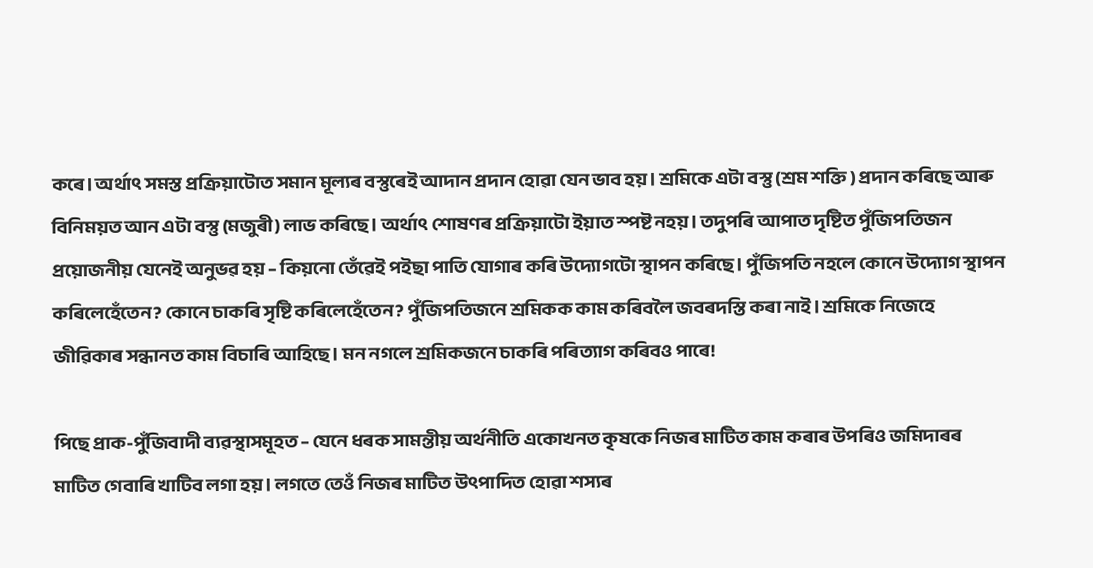কৰে। অর্থাৎ সমস্ত প্রক্রিয়াটোত সমান মূল্যৰ বস্তুৰেই আদান প্রদান হোৱা যেন ভাব হয়। শ্রমিকে এটা বস্তু (শ্রম শক্তি ) প্রদান কৰিছে আৰু বিনিময়ত আন এটা বস্তু (মজুৰী) লাভ কৰিছে। অর্থাৎ শোষণৰ প্রক্রিয়াটো ইয়াত স্পষ্ট নহয়। তদুপৰি আপাত দৃষ্টিত পুঁজিপতিজন প্রয়োজনীয় যেনেই অনুভৱ হয় – কিয়নো তেঁৱেই পইছা পাতি যোগাৰ কৰি উদ্যোগটো স্থাপন কৰিছে। পুঁজিপতি নহলে কোনে উদ্যোগ স্থাপন কৰিলেহেঁতেন? কোনে চাকৰি সৃষ্টি কৰিলেহেঁতেন? পুঁজিপতিজনে শ্রমিকক কাম কৰিবলৈ জবৰদস্তি কৰা নাই। শ্রমিকে নিজেহে জীৱিকাৰ সন্ধানত কাম বিচাৰি আহিছে। মন নগলে শ্রমিকজনে চাকৰি পৰিত্যাগ কৰিবও পাৰে!

পিছে প্রাক-পুঁজিবাদী ব্যৱস্থাসমূহত – যেনে ধৰক সামন্তীয় অর্থনীতি একোখনত কৃষকে নিজৰ মাটিত কাম কৰাৰ উপৰিও জমিদাৰৰ মাটিত গেবাৰি খাটিব লগা হয়। লগতে তেওঁ নিজৰ মাটিত উৎপাদিত হোৱা শস্যৰ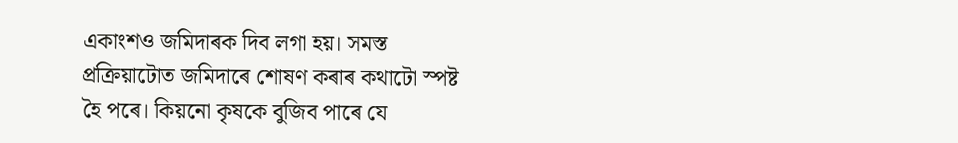একাংশও জমিদাৰক দিব লগা হয়। সমস্ত প্রক্রিয়াটোত জমিদাৰে শোষণ কৰাৰ কথাটো স্পষ্ট হৈ পৰে। কিয়নো কৃষকে বুজিব পাৰে যে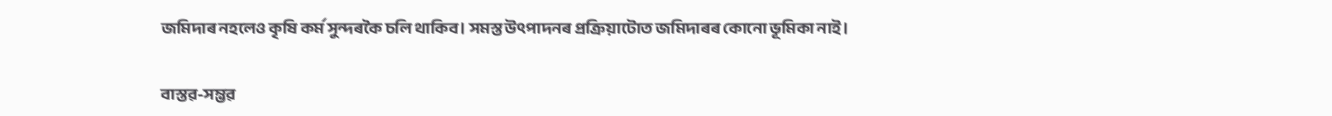জমিদাৰ নহলেও কৃষি কর্ম সুন্দৰকৈ চলি থাকিব। সমস্ত উৎপাদনৰ প্রক্রিয়াটোত জমিদাৰৰ কোনো ভূমিকা নাই।

বাস্তৱ-সম্ভৱ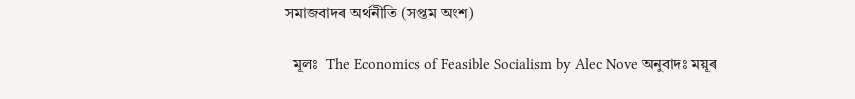সমাজবাদৰ অর্থনীতি (সপ্তম অংশ)

  মূলঃ  The Economics of Feasible Socialism by Alec Nove অনুবাদঃ ময়ূৰ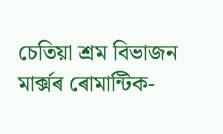চেতিয়া শ্রম বিভাজন মার্ক্সৰ ৰোমান্টিক-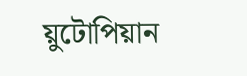য়ুটোপিয়ান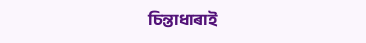চিন্তাধাৰাই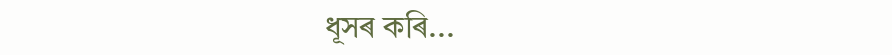ধূসৰ কৰি...